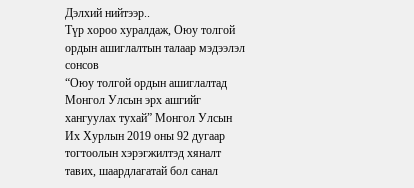Дэлхий нийтээр..
Түр хороо хуралдаж, Оюу толгой ордын ашиглалтын талаар мэдээлэл сонсов
“Оюу толгой ордын ашиглалтад Монгол Улсын эрх ашгийг хангуулах тухай” Монгол Улсын Их Хурлын 2019 оны 92 дугаар тогтоолын хэрэгжилтэд хяналт тавих, шаардлагатай бол санал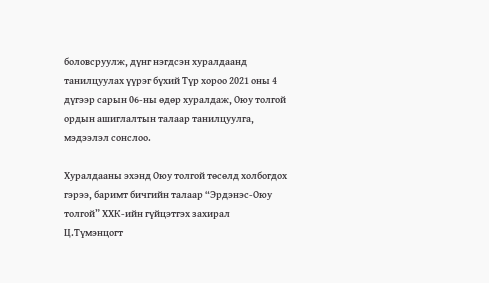боловсруулж, дүнг нэгдсэн хуралдаанд танилцуулах үүрэг бүхий Түр хороо 2021 оны 4 дүгээр сарын 06-ны өдөр хуралдаж, Оюу толгой ордын ашиглалтын талаар танилцуулга, мэдээлэл сонслоо.

Хуралдааны эхэнд Оюу толгой төсөлд холбогдох гэрээ, баримт бичгийн талаар “Эрдэнэс-Оюу толгой” ХХК-ийн гүйцэтгэх захирал Ц.Түмэнцогт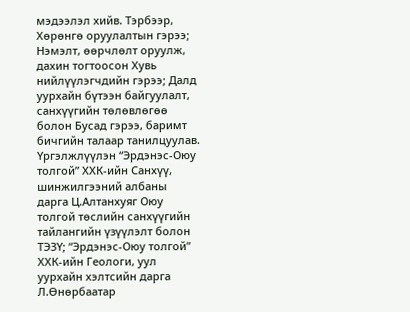мэдээлэл хийв. Тэрбээр, Хөрөнгө оруулалтын гэрээ; Нэмэлт, өөрчлөлт оруулж, дахин тогтоосон Хувь нийлүүлэгчдийн гэрээ; Далд уурхайн бүтээн байгуулалт, санхүүгийн төлөвлөгөө болон Бусад гэрээ, баримт бичгийн талаар танилцуулав.
Үргэлжлүүлэн “Эрдэнэс-Оюу толгой” ХХК-ийн Санхүү, шинжилгээний албаны дарга Ц.Алтанхуяг Оюу толгой төслийн санхүүгийн тайлангийн үзүүлэлт болон ТЭЗҮ; “Эрдэнэс-Оюу толгой” ХХК-ийн Геологи, уул уурхайн хэлтсийн дарга Л.Өнөрбаатар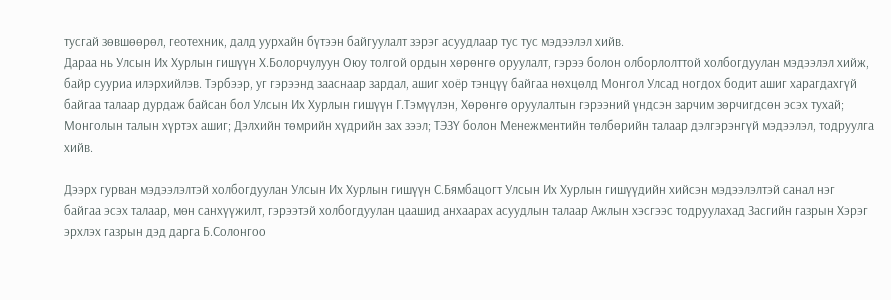тусгай зөвшөөрөл, геотехник, далд уурхайн бүтээн байгуулалт зэрэг асуудлаар тус тус мэдээлэл хийв.
Дараа нь Улсын Их Хурлын гишүүн Х.Болорчулуун Оюу толгой ордын хөрөнгө оруулалт, гэрээ болон олборлолттой холбогдуулан мэдээлэл хийж, байр сууриа илэрхийлэв. Тэрбээр, уг гэрээнд зааснаар зардал, ашиг хоёр тэнцүү байгаа нөхцөлд Монгол Улсад ногдох бодит ашиг харагдахгүй байгаа талаар дурдаж байсан бол Улсын Их Хурлын гишүүн Г.Тэмүүлэн, Хөрөнгө оруулалтын гэрээний үндсэн зарчим зөрчигдсөн эсэх тухай; Монголын талын хүртэх ашиг; Дэлхийн төмрийн хүдрийн зах зээл; ТЭЗҮ болон Менежментийн төлбөрийн талаар дэлгэрэнгүй мэдээлэл, тодруулга хийв.

Дээрх гурван мэдээлэлтэй холбогдуулан Улсын Их Хурлын гишүүн С.Бямбацогт Улсын Их Хурлын гишүүдийн хийсэн мэдээлэлтэй санал нэг байгаа эсэх талаар, мөн санхүүжилт, гэрээтэй холбогдуулан цаашид анхаарах асуудлын талаар Ажлын хэсгээс тодруулахад Засгийн газрын Хэрэг эрхлэх газрын дэд дарга Б.Солонгоо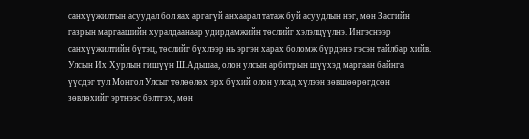санхүүжилтын асуудал бол яах аргагүй анхаарал татаж буй асуудлын нэг, мөн Засгийн газрын маргаашийн хуралдаанаар удирдамжийн төслийг хэлэлцүүлнэ. Ингэснээр санхүүжилтийн бүтэц, төслийг бүхлээр нь эргэн харах боломж бүрдэнэ гэсэн тайлбар хийв.
Улсын Их Хурлын гишүүн Ш.Адьшаа, олон улсын арбитрын шүүхэд маргаан байнга үүсдэг тул Монгол Улсыг төлөөлөх эрх бүхий олон улсад хүлээн зөвшөөрөгдсөн зөвлөхийг эртнээс бэлтгэх, мөн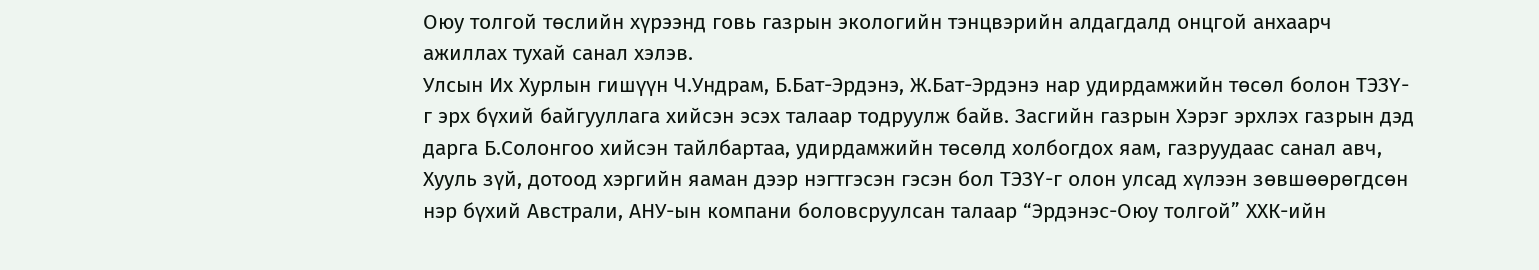Оюу толгой төслийн хүрээнд говь газрын экологийн тэнцвэрийн алдагдалд онцгой анхаарч ажиллах тухай санал хэлэв.
Улсын Их Хурлын гишүүн Ч.Ундрам, Б.Бат-Эрдэнэ, Ж.Бат-Эрдэнэ нар удирдамжийн төсөл болон ТЭЗҮ-г эрх бүхий байгууллага хийсэн эсэх талаар тодруулж байв. Засгийн газрын Хэрэг эрхлэх газрын дэд дарга Б.Солонгоо хийсэн тайлбартаа, удирдамжийн төсөлд холбогдох яам, газруудаас санал авч, Хууль зүй, дотоод хэргийн яаман дээр нэгтгэсэн гэсэн бол ТЭЗҮ-г олон улсад хүлээн зөвшөөрөгдсөн нэр бүхий Австрали, АНУ-ын компани боловсруулсан талаар “Эрдэнэс-Оюу толгой” ХХК-ийн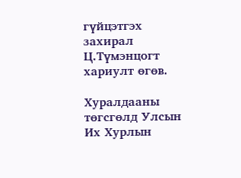гүйцэтгэх захирал Ц.Түмэнцогт хариулт өгөв.

Хуралдааны төгсгөлд Улсын Их Хурлын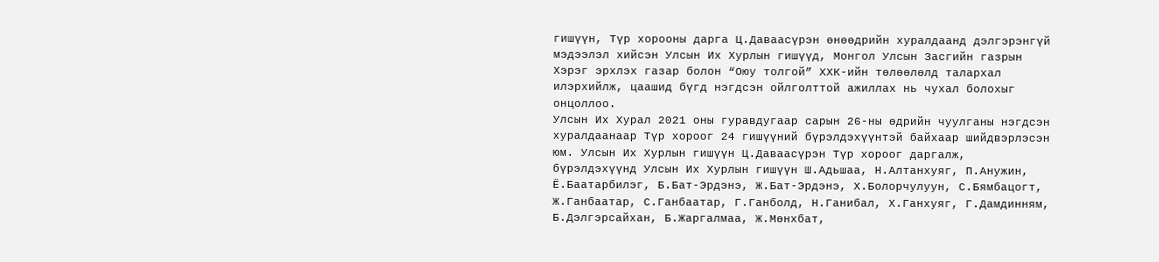гишүүн, Түр хорооны дарга Ц.Даваасүрэн өнөөдрийн хуралдаанд дэлгэрэнгүй мэдээлэл хийсэн Улсын Их Хурлын гишүүд, Монгол Улсын Засгийн газрын Хэрэг эрхлэх газар болон “Оюу толгой” ХХК-ийн төлөөлөлд талархал илэрхийлж, цаашид бүгд нэгдсэн ойлголттой ажиллах нь чухал болохыг онцоллоо.
Улсын Их Хурал 2021 оны гуравдугаар сарын 26-ны өдрийн чуулганы нэгдсэн хуралдаанаар Түр хороог 24 гишүүний бүрэлдэхүүнтэй байхаар шийдвэрлэсэн юм. Улсын Их Хурлын гишүүн Ц.Даваасүрэн Түр хороог даргалж, бүрэлдэхүүнд Улсын Их Хурлын гишүүн Ш.Адьшаа, Н.Алтанхуяг, П.Анужин, Ё.Баатарбилэг, Б.Бат-Эрдэнэ, Ж.Бат-Эрдэнэ, Х.Болорчулуун, С.Бямбацогт, Ж.Ганбаатар, С.Ганбаатар, Г.Ганболд, Н.Ганибал, Х.Ганхуяг, Г.Дамдинням, Б.Дэлгэрсайхан, Б.Жаргалмаа, Ж.Мөнхбат,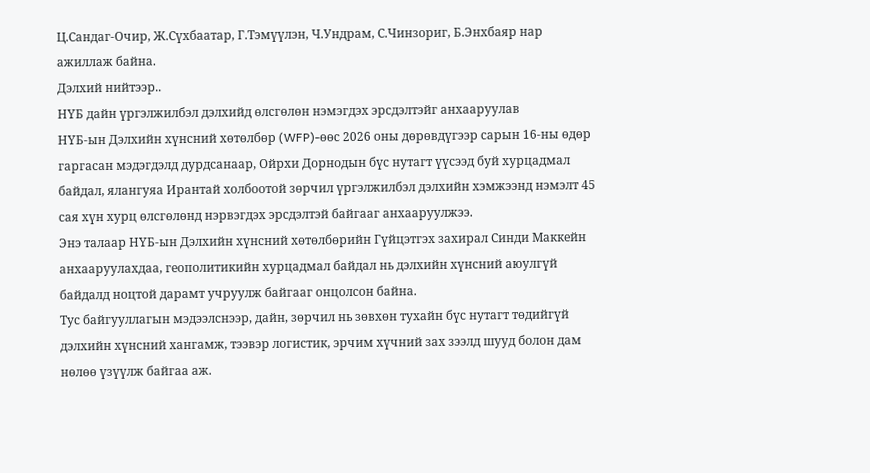Ц.Сандаг-Очир, Ж.Сүхбаатар, Г.Тэмүүлэн, Ч.Ундрам, С.Чинзориг, Б.Энхбаяр нар ажиллаж байна.
Дэлхий нийтээр..
НҮБ дайн үргэлжилбэл дэлхийд өлсгөлөн нэмэгдэх эрсдэлтэйг анхааруулав
НҮБ-ын Дэлхийн хүнсний хөтөлбөр (WFP)-өөс 2026 оны дөрөвдүгээр сарын 16-ны өдөр гаргасан мэдэгдэлд дурдсанаар, Ойрхи Дорнодын бүс нутагт үүсээд буй хурцадмал байдал, ялангуяа Ирантай холбоотой зөрчил үргэлжилбэл дэлхийн хэмжээнд нэмэлт 45 сая хүн хурц өлсгөлөнд нэрвэгдэх эрсдэлтэй байгааг анхааруулжээ.
Энэ талаар НҮБ-ын Дэлхийн хүнсний хөтөлбөрийн Гүйцэтгэх захирал Синди Маккейн анхааруулахдаа, геополитикийн хурцадмал байдал нь дэлхийн хүнсний аюулгүй байдалд ноцтой дарамт учруулж байгааг онцолсон байна.
Тус байгууллагын мэдээлснээр, дайн, зөрчил нь зөвхөн тухайн бүс нутагт төдийгүй дэлхийн хүнсний хангамж, тээвэр логистик, эрчим хүчний зах зээлд шууд болон дам нөлөө үзүүлж байгаа аж.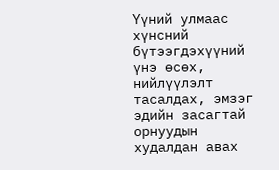Үүний улмаас хүнсний бүтээгдэхүүний үнэ өсөх, нийлүүлэлт тасалдах, эмзэг эдийн засагтай орнуудын худалдан авах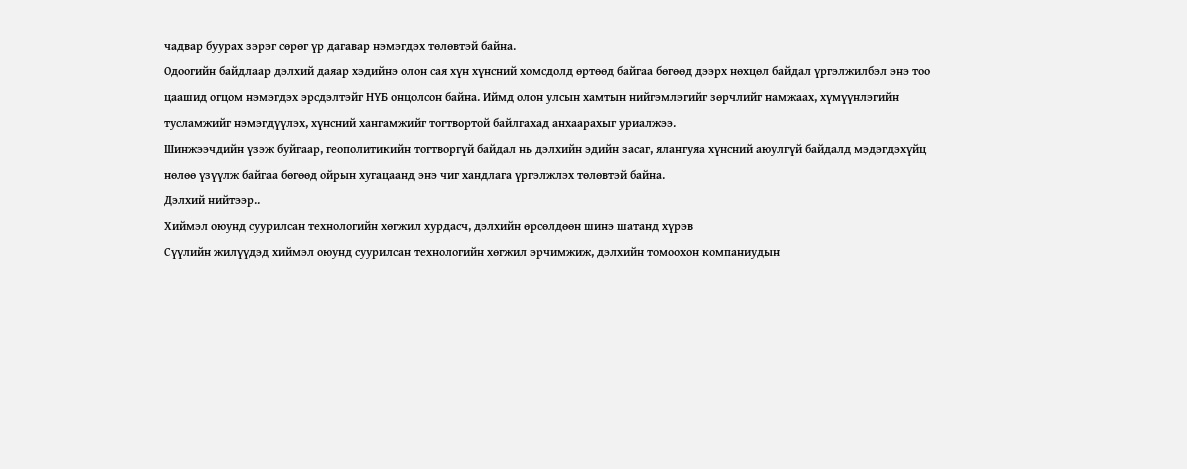чадвар буурах зэрэг сөрөг үр дагавар нэмэгдэх төлөвтэй байна.
Одоогийн байдлаар дэлхий даяар хэдийнэ олон сая хүн хүнсний хомсдолд өртөөд байгаа бөгөөд дээрх нөхцөл байдал үргэлжилбэл энэ тоо цаашид огцом нэмэгдэх эрсдэлтэйг НҮБ онцолсон байна. Иймд олон улсын хамтын нийгэмлэгийг зөрчлийг намжаах, хүмүүнлэгийн тусламжийг нэмэгдүүлэх, хүнсний хангамжийг тогтвортой байлгахад анхаарахыг уриалжээ.
Шинжээчдийн үзэж буйгаар, геополитикийн тогтворгүй байдал нь дэлхийн эдийн засаг, ялангуяа хүнсний аюулгүй байдалд мэдэгдэхүйц нөлөө үзүүлж байгаа бөгөөд ойрын хугацаанд энэ чиг хандлага үргэлжлэх төлөвтэй байна.
Дэлхий нийтээр..
Хиймэл оюунд суурилсан технологийн хөгжил хурдасч, дэлхийн өрсөлдөөн шинэ шатанд хүрэв
Сүүлийн жилүүдэд хиймэл оюунд суурилсан технологийн хөгжил эрчимжиж, дэлхийн томоохон компаниудын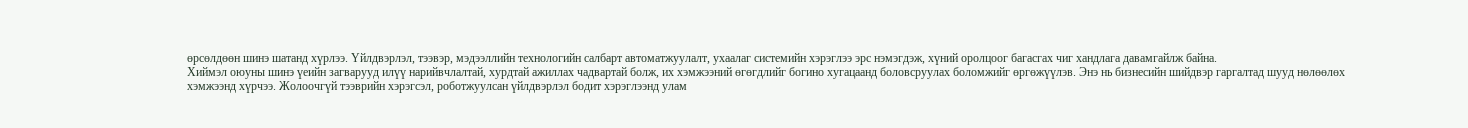өрсөлдөөн шинэ шатанд хүрлээ. Үйлдвэрлэл, тээвэр, мэдээллийн технологийн салбарт автоматжуулалт, ухаалаг системийн хэрэглээ эрс нэмэгдэж, хүний оролцоог багасгах чиг хандлага давамгайлж байна.
Хиймэл оюуны шинэ үеийн загварууд илүү нарийвчлалтай, хурдтай ажиллах чадвартай болж, их хэмжээний өгөгдлийг богино хугацаанд боловсруулах боломжийг өргөжүүлэв. Энэ нь бизнесийн шийдвэр гаргалтад шууд нөлөөлөх хэмжээнд хүрчээ. Жолоочгүй тээврийн хэрэгсэл, роботжуулсан үйлдвэрлэл бодит хэрэглээнд улам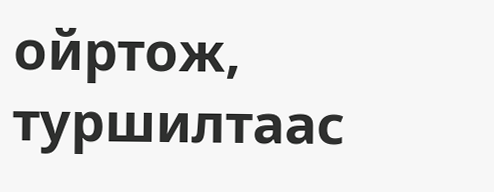ойртож, туршилтаас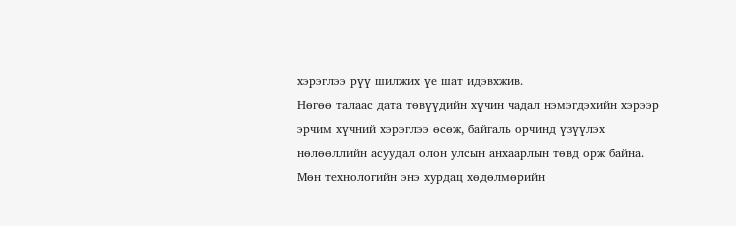хэрэглээ рүү шилжих үе шат идэвхжив.
Нөгөө талаас дата төвүүдийн хүчин чадал нэмэгдэхийн хэрээр эрчим хүчний хэрэглээ өсөж, байгаль орчинд үзүүлэх нөлөөллийн асуудал олон улсын анхаарлын төвд орж байна.
Мөн технологийн энэ хурдац хөдөлмөрийн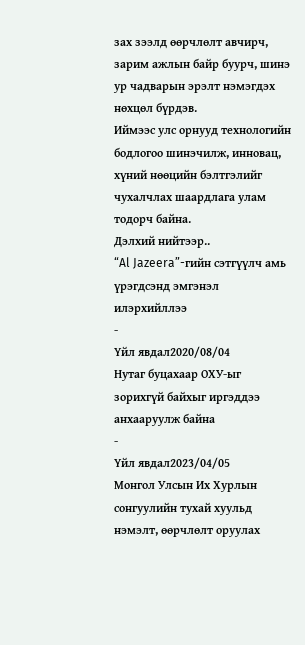зах зээлд өөрчлөлт авчирч, зарим ажлын байр буурч, шинэ ур чадварын эрэлт нэмэгдэх нөхцөл бүрдэв.
Иймээс улс орнууд технологийн бодлогоо шинэчилж, инновац, хүний нөөцийн бэлтгэлийг чухалчлах шаардлага улам тодорч байна.
Дэлхий нийтээр..
“Al Jazeera”-гийн сэтгүүлч амь үрэгдсэнд эмгэнэл илэрхийллээ
-
Үйл явдал2020/08/04
Нутаг буцахаар ОХУ-ыг зорихгүй байхыг иргэддээ анхааруулж байна
-
Үйл явдал2023/04/05
Монгол Улсын Их Хурлын сонгуулийн тухай хуульд нэмэлт, өөрчлөлт оруулах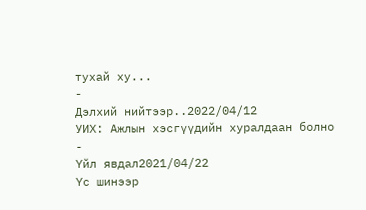тухай ху...
-
Дэлхий нийтээр..2022/04/12
УИХ: Ажлын хэсгүүдийн хуралдаан болно
-
Үйл явдал2021/04/22
Үс шинээр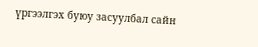үргээлгэх буюу засуулбал сайн